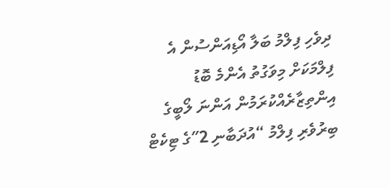ދިވެހި ފިލްމު ބަލާ އޯޑިއަންސުން އެ ފިލްމަކަށް މިވަގުތު އެންމެ ބޮޑު އިންތިޒާރެއްކުރަމުން އަންނަ ލޯބީގެ ބިރުވެރި ފިލްމު “އުދަބާނި 2″ގެ ޓިކެޓް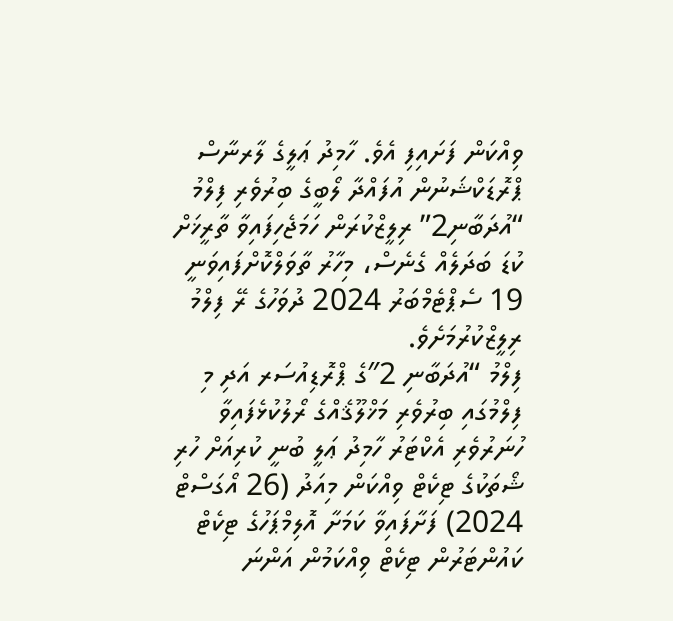ވިއްކަން ފަށައިފި އެވެ. ހާމިދު ޢަލީގެ ލާރނާސް ޕްރޮޑަކްޝަނުން އުފައްދާ ލޯބީގެ ބިރުވެރި ފިލްމު “އުދަބާނި2” ރިލީޒްކުރަން ހަމަޖެހިފައިވާ ތާރީޚަށް ކުޑަ ބަދަލެއް ގެނެސް، މިހާރު ތާވަލްކޮށްފައިވަނީ 19 ސެޕްޓެމްބަރު 2024 ދުވަހުގެ ރޭ ފިލްމު ރިލީޒްކުރުމަށެވެ.
ފިލްމު “އުދަބާނި 2″ގެ ޕްރޮޑިއުސަރ އަދި މި ފިލްމުގައި ބިރުވެރި މަޚްލޫޤެއްގެ ރޯލުކުޅެފައިވާ ހުނަރުވެރި އެކްޓަރު ހާމިދު ޢަލީ ބުނީ ކުރިއަށް ހުރި ޝޯތަކުގެ ޓިކެޓް ވިއްކަން މިއަދު (26 އޯގަސްޓް 2024) ފަށާފައިވާ ކަމަށާ އޮލިމްޕަހުގެ ޓިކެޓް ކައުންޓަރުން ޓިކެޓް ވިއްކަމުން އަންނަ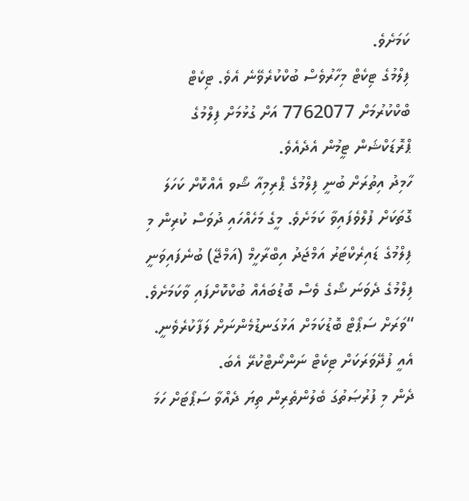ކަމަށެވެ.
ފިލްމުގެ ޓިކެޓް މިހާރުވެސް ބުކްކުރެވޭނެ އެވެ. ޓިކެޓް ބްކްކުރުމަށް 7762077 އަށް ގުޅުމަށް ފިލްމުގެ ޕްރޮޑަކްޝަން ޓީމުން އެދެއެވެ.
ހާމިދު އިތުރަށް ބުނީ ފިލްމުގެ ޕްރިމިއާ ޝޯވ އެއްކޮށް ކަހަލަ ގޮތަކަށް ފުލްވެފައިވާ ކަމަށެވެ. މީގެ މަހެއްހައި ދުވަސް ކުރިން މި ފިލްމުގެ ޑައިރެކްޓަރު އަމްޖަދު އިބްރާހީމް (އަމްޖޭ) ބުނެފައިވަނީ ފިލްމުގެ ދެވަނަ ޝޯގެ ވެސް ބޮޑުބައެއް ބުކްކޮށްފައި ވާކަމަށެވެ.
“ވަރަށް ސަޕޯޓް ބޮޑުކަމަށް އަޅުގަނޑުމެންނަށް ލަފާކުރެވެނީ. އެއީ ފުދޭވަރަކަށް ޓިކެޓް ނަންނޯޓްކުރޭ އެބަ.
ދެން މި ފުރުޞަތުގަ ބެލުންތެރިން ތިޔަ ދެއްވާ ސަޕޯޓަށް ހަމަ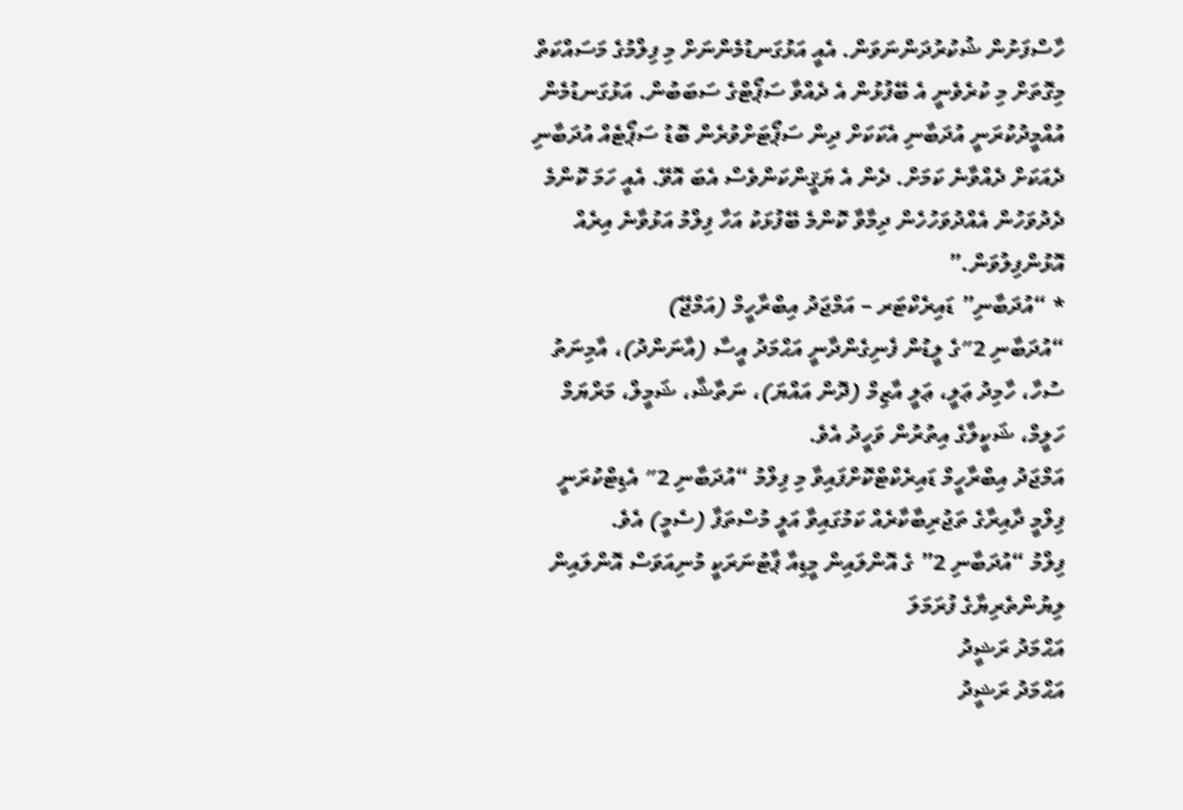ހާސްފަށުން ޝުކުރުދަންނަވަން. އެއީ އަޅުގަނޑުމެންނަށް މި ފިލްމުގެ މަސައްކަތް މިގޮތަށް މި ކުރެވެނީ އެ ބޭފުޅުން އެ ދެއްވާ ސަޕޯޓްގެ ސަބަބުން. އަޅުގަނޑުމެން އުއްމީދުކުރަނީ އުދަބާނި އެކަކަށް ދިން ސަޕޯޓަށްވުރެން ބޮޑު ސަޕޯޓެއް އުދަބާނި ދެއަކަށް ދެއްވާނެ ކަމަށް. ދެން އެ ޔަޤީންކަންވެސް އެބަ އޮވޭ. އެއީ ހަމަ ކޮންމެ ދެދުވަހުން އެއްދުވަހުހެން ދިމާވާ ކޮންމެ ބޭފުޅަކު އަހާ ފިލްމު އަޅުވާނެ އިރެއް އޮޅުންފިލުވަން.”
* “އުދަބާނި” ޑައިރެކްޓަރ – އަމްޖަދު އިބްރާހީމް (އަމްޖޭ)
“އުދަބާނި 2″ގެ ލީޑުން ފެނިގެންދާނީ އަޙްމަދު އީސާ (އާނަންދު)، އާމިނަތު ސުހާ، ހާމިދު ޢަލީ، ޢަލީ އާޒިމް (ދޮން އައްޔަ)، ނަތާޝާ، ޝަމީލް، މަރްޔަމް ހަލީމް، ޝަކީލާގެ އިތުރުން ވަހީދު އެވެ.
އަމްޖަދު އިބްރާހީމް ޑައިރެކްޓްކޮށްފައިވާ މި ފިލްމު “އުދަބާނި 2″ އެޑިޓްކުރަނީ ފިލްމީ ދާއިރާގެ ތަޖުރިބާކާރެއް ކަމުގައިވާ އަލީ މުސްތަފާ (ސެމީ) އެވެ.
ފިލްމު “އުދަބާނި 2” ގެ އޮންލައިން މީޑިއާ ޕާޓުނަރަކީ މުނިއަވަސް އޮންލައިން
ލިޔުންތެރިޔާގެ ފުރަމަލަ
އަޙްމަދު ރަޝީދު
އަޙްމަދު ރަޝީދު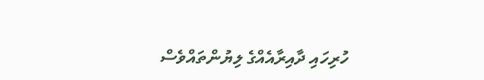ހުރިހައި ދާއިރާއެއްގެ ލިޔުންތައްވެސް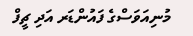މުނިއަވަސްގެ ފައުންޑަރ އަދި ޗީފް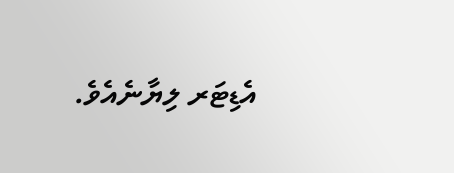އެޑިޓަރ ލިޔާނެއެވެ.